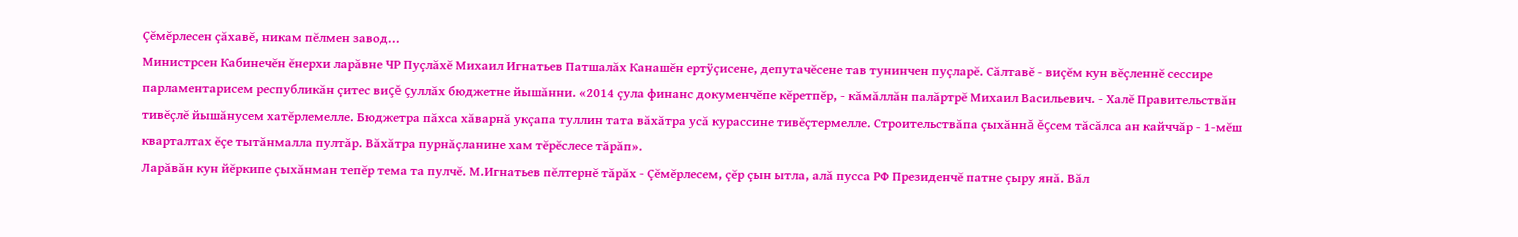Çĕмĕрлесен çăхавĕ, никам пĕлмен завод...
Министрсен Кабинечĕн ĕнерхи ларăвне ЧР Пуçлăхĕ Михаил Игнатьев Патшалăх Канашĕн ертÿçисене, депутачĕсене тав тунинчен пуçларĕ. Сăлтавĕ - виçĕм кун вĕçленнĕ сессире парламентарисем республикăн çитес виçĕ çуллăх бюджетне йышăнни. «2014 çула финанс докуменчĕпе кĕретпĕр, - кăмăллăн палăртрĕ Михаил Васильевич. - Халĕ Правительствăн тивĕçлĕ йышăнусем хатĕрлемелле. Бюджетра пăхса хăварнă укçапа туллин тата вăхăтра усă курассине тивĕçтермелле. Строительствăпа çыхăннă ĕçсем тăсăлса ан кайччăр - 1-мĕш кварталтах ĕçе тытăнмалла пултăр. Вăхăтра пурнăçланине хам тĕрĕслесе тăрăп».
Ларăвăн кун йĕркипе çыхăнман тепĕр тема та пулчĕ. М.Игнатьев пĕлтернĕ тăрăх - Çĕмĕрлесем, çĕр çын ытла, алă пусса РФ Президенчĕ патне çыру янă. Вăл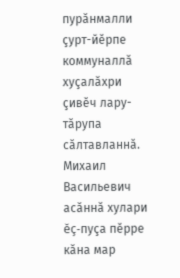пурăнмалли çурт-йĕрпе коммуналлă хуçалăхри çивĕч лару-тăрупа сăлтавланнă. Михаил Васильевич асăннă хулари ĕç-пуçа пĕрре кăна мар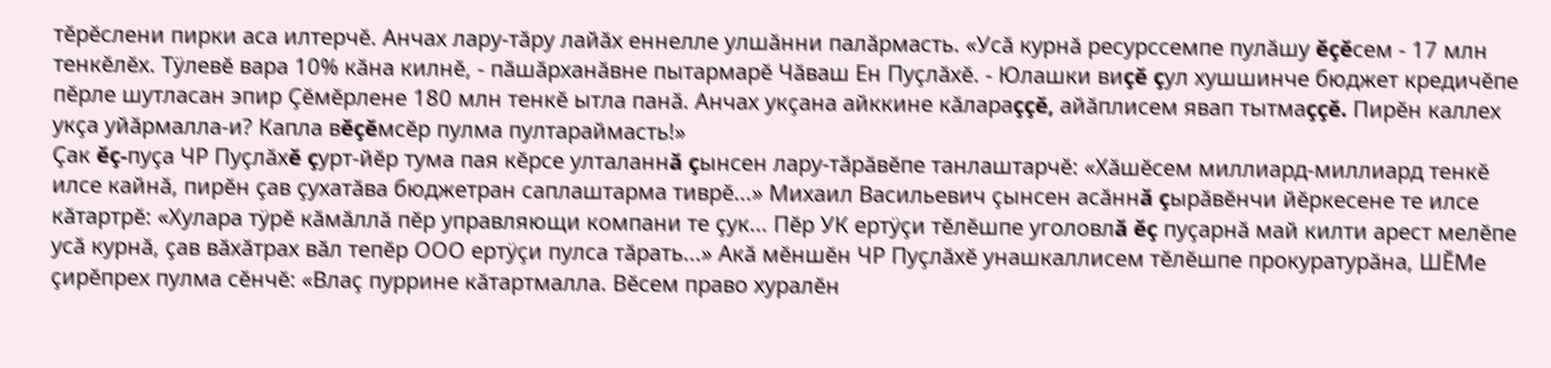тĕрĕслени пирки аса илтерчĕ. Анчах лару-тăру лайăх еннелле улшăнни палăрмасть. «Усă курнă ресурссемпе пулăшу ĕçĕсем - 17 млн тенкĕлĕх. Тÿлевĕ вара 10% кăна килнĕ, - пăшăрханăвне пытармарĕ Чăваш Ен Пуçлăхĕ. - Юлашки виçĕ çул хушшинче бюджет кредичĕпе пĕрле шутласан эпир Çĕмĕрлене 180 млн тенкĕ ытла панă. Анчах укçана айккине кăлараççĕ, айăплисем явап тытмаççĕ. Пирĕн каллех укçа уйăрмалла-и? Капла вĕçĕмсĕр пулма пултараймасть!»
Çак ĕç-пуçа ЧР Пуçлăхĕ çурт-йĕр тума пая кĕрсе улталаннă çынсен лару-тăрăвĕпе танлаштарчĕ: «Хăшĕсем миллиард-миллиард тенкĕ илсе кайнă, пирĕн çав çухатăва бюджетран саплаштарма тиврĕ...» Михаил Васильевич çынсен асăннă çырăвĕнчи йĕркесене те илсе кăтартрĕ: «Хулара тÿрĕ кăмăллă пĕр управляющи компани те çук... Пĕр УК ертÿçи тĕлĕшпе уголовлă ĕç пуçарнă май килти арест мелĕпе усă курнă, çав вăхăтрах вăл тепĕр ООО ертÿçи пулса тăрать...» Акă мĕншĕн ЧР Пуçлăхĕ унашкаллисем тĕлĕшпе прокуратурăна, ШĔМе çирĕпрех пулма сĕнчĕ: «Влаç пуррине кăтартмалла. Вĕсем право хуралĕн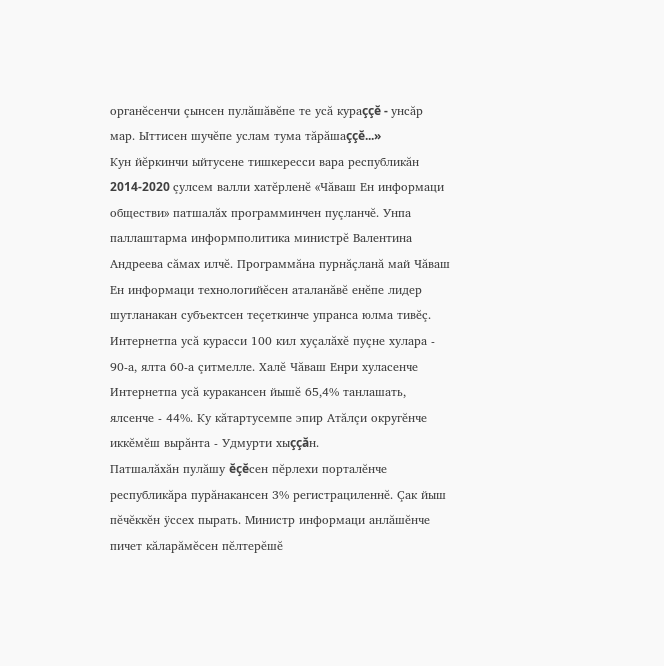органĕсенчи çынсен пулăшăвĕпе те усă кураççĕ - унсăр мар. Ыттисен шучĕпе услам тума тăрăшаççĕ...»
Кун йĕркинчи ыйтусене тишкересси вара республикăн 2014-2020 çулсем валли хатĕрленĕ «Чăваш Ен информаци обществи» патшалăх программинчен пуçланчĕ. Унпа паллаштарма информполитика министрĕ Валентина Андреева сăмах илчĕ. Программăна пурнăçланă май Чăваш Ен информаци технологийĕсен аталанăвĕ енĕпе лидер шутланакан субъектсен теçеткинче упранса юлма тивĕç. Интернетпа усă курасси 100 кил хуçалăхĕ пуçне хулара - 90-а, ялта 60-а çитмелле. Халĕ Чăваш Енри хуласенче Интернетпа усă куракансен йышĕ 65,4% танлашать, ялсенче - 44%. Ку кăтартусемпе эпир Атăлçи округĕнче иккĕмĕш вырăнта - Удмурти хыççăн.
Патшалăхăн пулăшу ĕçĕсен пĕрлехи порталĕнче республикăра пурăнакансен 3% регистрациленнĕ. Çак йыш пĕчĕккĕн ÿссех пырать. Министр информаци анлăшĕнче пичет кăларăмĕсен пĕлтерĕшĕ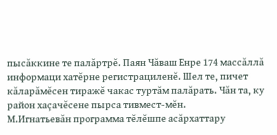пысăккине те палăртрĕ. Паян Чăваш Енре 174 массăллă информаци хатĕрне регистрациленĕ. Шел те, пичет кăларăмĕсен тиражĕ чакас туртăм палăрать. Чăн та, ку район хаçачĕсене пырса тивмест-мĕн.
М.Игнатьевăн программа тĕлĕшпе асăрхаттару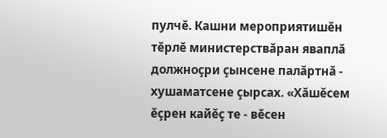пулчĕ. Кашни мероприятишĕн тĕрлĕ министерствăран яваплă должноçри çынсене палăртнă - хушаматсене çырсах. «Хăшĕсем ĕçрен кайĕç те - вĕсен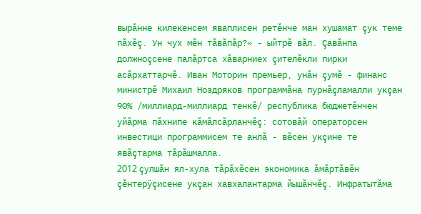вырăнне килекенсем яваплисен ретĕнче ман хушамат çук теме пăхĕç. Ун чух мĕн тăвăпăр?» - ыйтрĕ вăл. Çавăнпа должноçсене палăртса хăварниех çителĕкли пирки асăрхаттарчĕ. Иван Моторин премьер, унăн çумĕ - финанс министрĕ Михаил Ноздряков программăна пурнăçламалли укçан 90% /миллиард-миллиард тенкĕ/ республика бюджетĕнчен уйăрма пăхнипе кăмăлсăрланчĕç: сотовăй операторсен инвестици программисем те анлă - вĕсен укçине те явăçтарма тăрăшмалла.
2012 çулшăн ял-хула тăрăхĕсен экономика ăмăртăвĕн çĕнтерÿçисене укçан хавхалантарма йышăнчĕç. Инфратытăма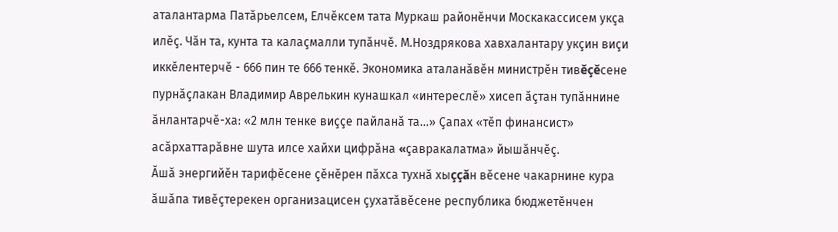аталантарма Патăрьелсем, Елчĕксем тата Муркаш районĕнчи Москакассисем укçа илĕç. Чăн та, кунта та калаçмалли тупăнчĕ. М.Ноздрякова хавхалантару укçин виçи иккĕлентерчĕ - 666 пин те 666 тенкĕ. Экономика аталанăвĕн министрĕн тивĕçĕсене пурнăçлакан Владимир Аврелькин кунашкал «интереслĕ» хисеп ăçтан тупăннине ăнлантарчĕ-ха: «2 млн тенке виççе пайланă та...» Çапах «тĕп финансист» асăрхаттарăвне шута илсе хайхи цифрăна «çавракалатма» йышăнчĕç.
Ăшă энергийĕн тарифĕсене çĕнĕрен пăхса тухнă хыççăн вĕсене чакарнине кура ăшăпа тивĕçтерекен организацисен çухатăвĕсене республика бюджетĕнчен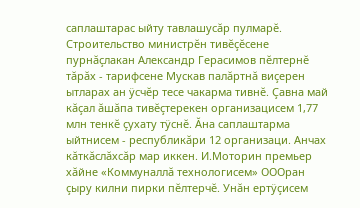саплаштарас ыйту тавлашусăр пулмарĕ. Строительство министрĕн тивĕçĕсене пурнăçлакан Александр Герасимов пĕлтернĕ тăрăх - тарифсене Мускав палăртнă виçерен ытларах ан ÿсчĕр тесе чакарма тивнĕ. Çавна май кăçал ăшăпа тивĕçтерекен организацисем 1,77 млн тенкĕ çухату тÿснĕ. Ăна саплаштарма ыйтнисем - республикăри 12 организаци. Анчах кăткăслăхсăр мар иккен. И.Моторин премьер хăйне «Коммуналлă технологисем» ОООран çыру килни пирки пĕлтерчĕ. Унăн ертÿçисем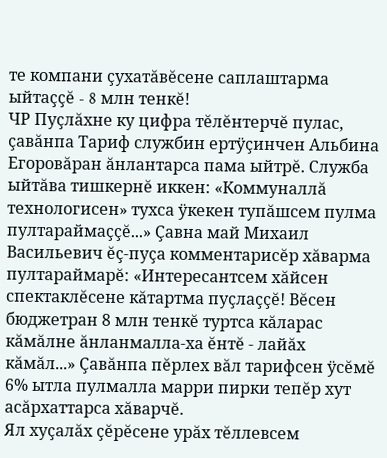те компани çухатăвĕсене саплаштарма ыйтаççĕ - 8 млн тенкĕ!
ЧР Пуçлăхне ку цифра тĕлĕнтерчĕ пулас, çавăнпа Тариф службин ертÿçинчен Альбина Егоровăран ăнлантарса пама ыйтрĕ. Служба ыйтăва тишкернĕ иккен: «Коммуналлă технологисен» тухса ÿкекен тупăшсем пулма пултараймаççĕ...» Çавна май Михаил Васильевич ĕç-пуçа комментарисĕр хăварма пултараймарĕ: «Интересантсем хăйсен спектаклĕсене кăтартма пуçлаççĕ! Вĕсен бюджетран 8 млн тенкĕ туртса кăларас кăмăлне ăнланмалла-ха ĕнтĕ - лайăх кăмăл...» Çавăнпа пĕрлех вăл тарифсен ÿсĕмĕ 6% ытла пулмалла марри пирки тепĕр хут асăрхаттарса хăварчĕ.
Ял хуçалăх çĕрĕсене урăх тĕллевсем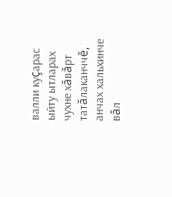валли куçарас ыйту ытларах чухне хăвăрт татăлаканччĕ, анчах хальхинче вăл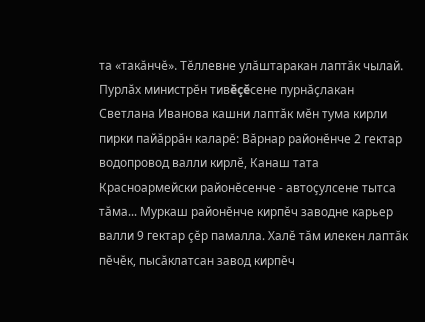та «такăнчĕ». Тĕллевне улăштаракан лаптăк чылай. Пурлăх министрĕн тивĕçĕсене пурнăçлакан Светлана Иванова кашни лаптăк мĕн тума кирли пирки пайăррăн каларĕ: Вăрнар районĕнче 2 гектар водопровод валли кирлĕ, Канаш тата Красноармейски районĕсенче - автоçулсене тытса тăма... Муркаш районĕнче кирпĕч заводне карьер валли 9 гектар çĕр памалла. Халĕ тăм илекен лаптăк пĕчĕк, пысăклатсан завод кирпĕч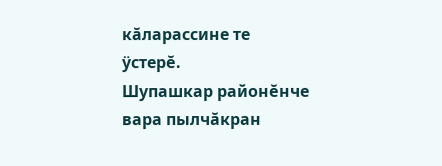кăларассине те ÿстерĕ.
Шупашкар районĕнче вара пылчăкран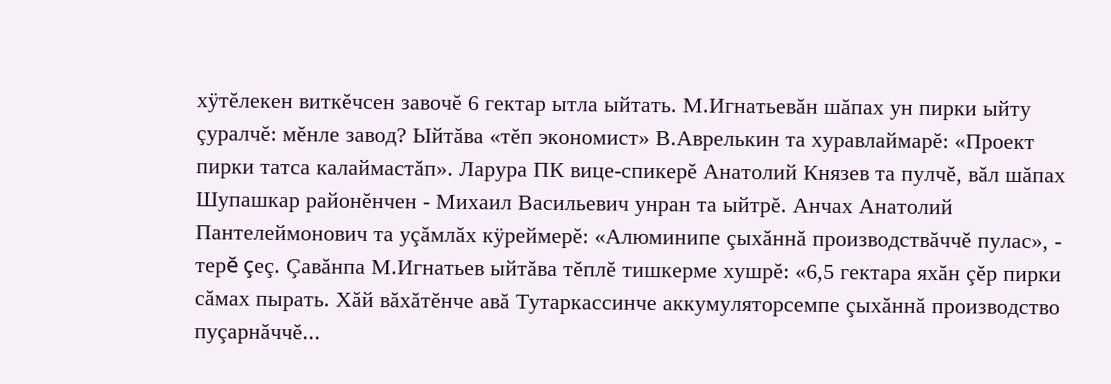хÿтĕлекен виткĕчсен завочĕ 6 гектар ытла ыйтать. М.Игнатьевăн шăпах ун пирки ыйту çуралчĕ: мĕнле завод? Ыйтăва «тĕп экономист» В.Аврелькин та хуравлаймарĕ: «Проект пирки татса калаймастăп». Ларура ПК вице-спикерĕ Анатолий Князев та пулчĕ, вăл шăпах Шупашкар районĕнчен - Михаил Васильевич унран та ыйтрĕ. Анчах Анатолий Пантелеймонович та уçăмлăх кÿреймерĕ: «Алюминипе çыхăннă производствăччĕ пулас», - терĕ çеç. Çавăнпа М.Игнатьев ыйтăва тĕплĕ тишкерме хушрĕ: «6,5 гектара яхăн çĕр пирки сăмах пырать. Хăй вăхăтĕнче авă Тутаркассинче аккумуляторсемпе çыхăннă производство пуçарнăччĕ...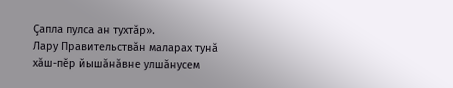Çапла пулса ан тухтăр».
Лару Правительствăн маларах тунă хăш-пĕр йышăнăвне улшăнусем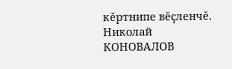кĕртнипе вĕçленчĕ.
Николай КОНОВАЛОВ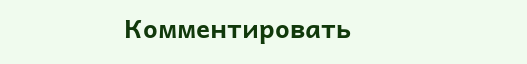Комментировать